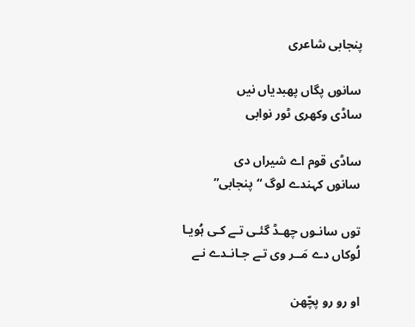پنجابی شاعری

سانوں پگاں پھبدیاں نیں
ساڈی وکھری ٹور نوابی

ساڈی قوم اے شیراں دی
سانوں کہندے لوگ “پنجابی”

توں سانـوں چھـڈ گئـی تـے کـی ہُویـا
لُوکاں دے مَــر وی تـے جـانـدے نـے

او رو رو پچّھن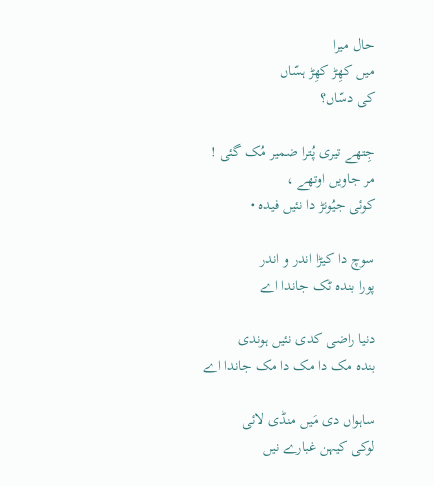حال میرا
میں کھِڑ کھِڑ ہسّاں
کی دسّاں؟

جِتھے تیری پُترا ضمیر مُک گئی !
مر جاویں اوتھے ،
کوئی جیُونڑ دا نئیں فیدہ •

سوچ دا کیڑا اندر و اندر
پورا بندہ ٹک جاندا اے

دنیا راضی کدی نئیں ہوندی
بندہ مک دا مک دا مک جاندا اے

ساہواں دی مَیں منڈی لائی
لوکی کیہن غبارے نیں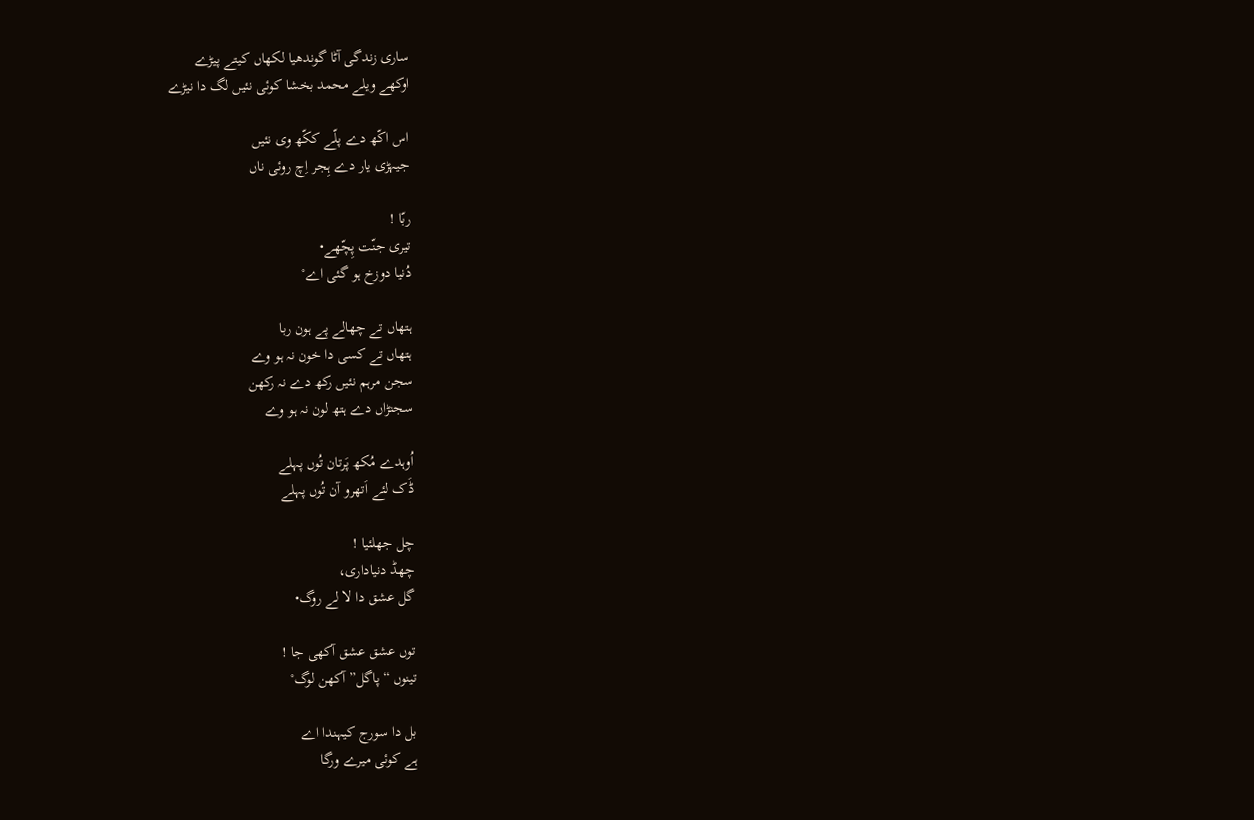ساری زندگی آٹا گوندھیا لکھاں کیتے پیڑے
اوکھے ویلے محمد بخشا کوئی نئیں لگ دا نیڑے

اس اکّھ دے پلّے ککّھ وی نئیں
جیہڑی یار دے ہِجر اِچ روئی ناں

ربّا !
تیری جنّت پِچّھے•
دُنیا دوزخ ہو گئی اے°

ہتھاں تے چھالے پے ہون ربا
ہتھاں تے کسی دا خون نہ ہو وے
سجن مرہم نئیں رکھ دے نہ رکھن
سجنڑاں دے ہتھ لون نہ ہو وے

اُوہدے مُکھ پَرتان تُوں پہلے
ڈَک لئے اَتھرو آن تُوں پہلے

چل جھلئیا !
چھڈ دنیاداری،
گل عشق دا لا لے روگ•

توں عشق عشق آکھی جا !
تینوں “پاگل” آکھن لوگ°

بل دا سورج کیہندا اے
ہے کوئی میرے ورگا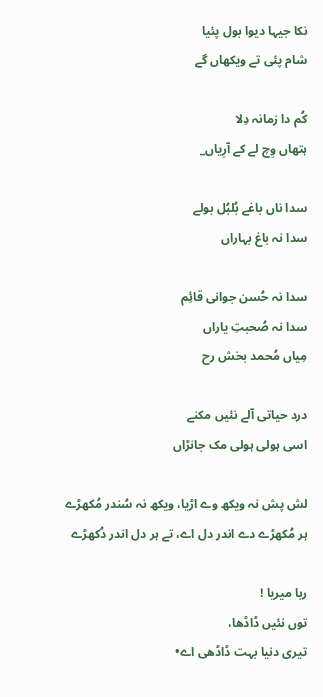نکا جیہا دیوا بول پئیا
شام پئی تے ویکھاں گے

کُم دا زمانہ دِلا
ہتھاں وِچ لے کے آرِیاں_

سدا ناں باغے بُلبُل بولے
سدا نہ باغ بہاراں

سدا نہ حُسن جوانی قائِم
سدا نہ صُحبتِ یاراں
مِیاں مُحمد بخش رح

درد حیاتی آلے نئیں مکنے
اسی ہولی ہولی مک جانڑاں

لش پش نہ ویکھ وے اڑیا، ویکھ نہ سُندر مُکھڑے
ہر مُکھڑے دے اندر دل اے، تے ہر دل اندر دُکھڑے

ربا میریا !
توں نئیں ڈاڈھا،
تیری دنیا بہت ڈاڈھی اے•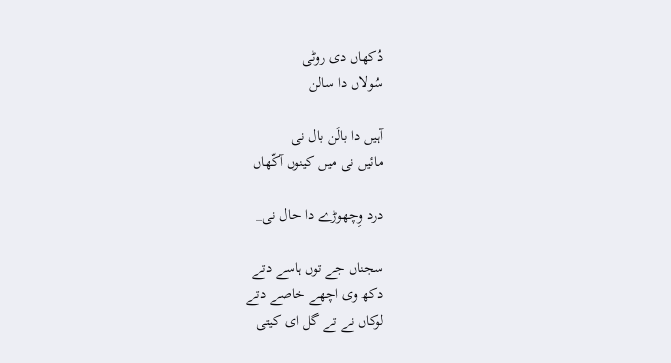دُکھاں دی روٹی
سُولاں دا سالن

آہیں دا بالَن بال نی
مائیں نی میں کینوں آکّھاں

درد وِچھوڑے دا حال نی_

سجناں جے توں ہاسے دتے
دکھ وی اچھے خاصے دتے
لوکاں نے تے گل ای کیتی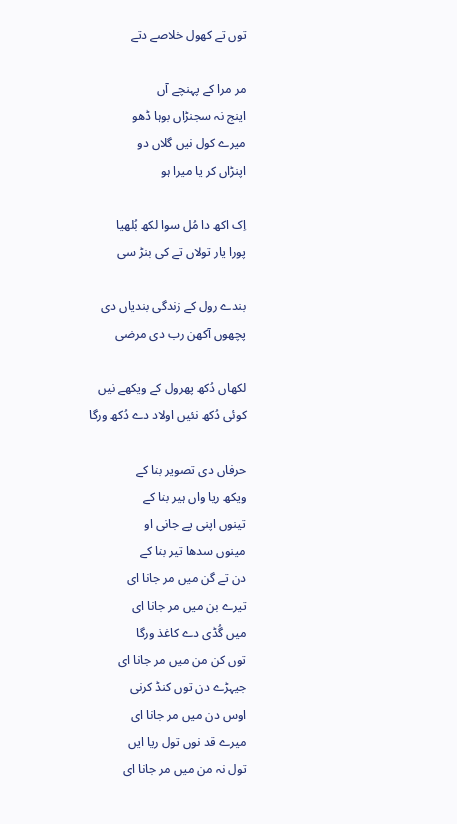توں تے کھول خلاصے دتے

مر مرا کے پہنچے آں
اینج نہ سجنڑاں بوہا ڈھو
میرے کول نیں گلاں دو
اپنڑاں کر یا میرا ہو

اِک اکھ دا مُل سوا لکھ بُلھیا
پورا یار تولاں تے کی بنڑ سی

بندے رول کے زندگی بندیاں دی
پچھوں آکھن رب دی مرضی

لکھاں دُکھ پھرول کے ویکھے نیں
کوئی دُکھ نئیں اولاد دے دُکھ ورگا

حرفاں دی تصویر بنا کے
ویکھ ریا واں ہیر بنا کے
تینوں اپنی پے جانی او
مینوں سدھا تیر بنا کے
دن تے گن میں مر جانا ای
تیرے بن میں مر جانا ای
میں گُڈی دے کاغذ ورگا
توں کن من میں مر جانا ای
جیہڑے دن توں کنڈ کرنی
اوس دن میں مر جانا ای
میرے قد نوں تول ریا ایں
تول نہ من میں مر جانا ای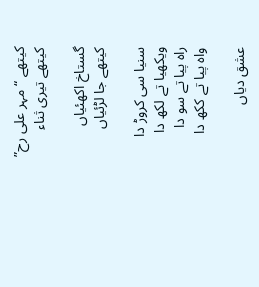کیتھے “مہر علی رح”
کیتھے تیری ثناء

گستاخ اکھئیاں
کیتھے جا لڑئیاں

سنیا سی کروڑ دا
ویکھیا تے لکھ دا
راہ پیا تے سو دا
واہ پیا تے ککھ دا

عشق دیاں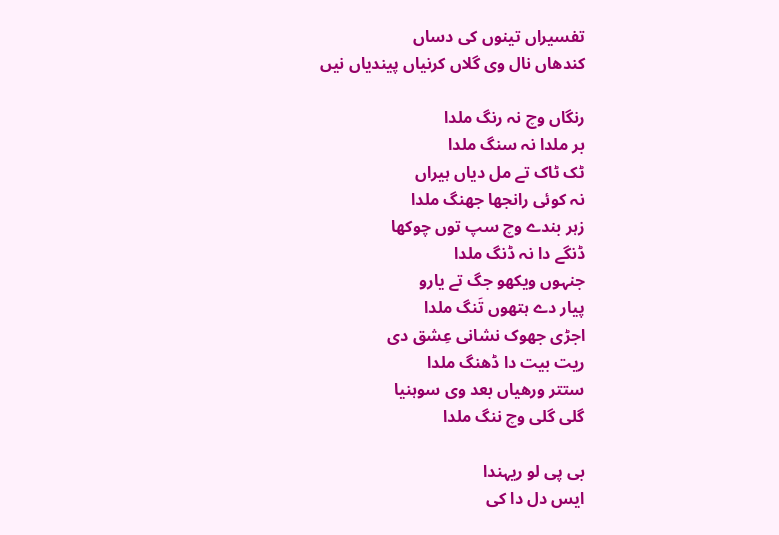تفسیراں تینوں کی دساں
کندھاں نال وی گلاں کرنیاں پیندیاں نیں

رنگاں وچ نہ رنگ ملدا
بر ملدا نہ سنگ ملدا
ٹک ٹاک تے مل دیاں ہیراں
نہ کوئی رانجھا جھنگ ملدا
زہر بندے وچ سپ توں چوکھا
ڈنگے دا نہ ڈنگ ملدا
جنہوں ویکھو جگ تے یارو
پیار دے ہتھوں تَنگ ملدا
اجڑی جھوک نشانی عِشق دی
ریت بیت دا ڈھنگ ملدا
ستتر ورھیاں بعد وی سوہنیا
گلی گلی وچ ننگ ملدا

بی پی لو ریہندا
ایس دل دا کی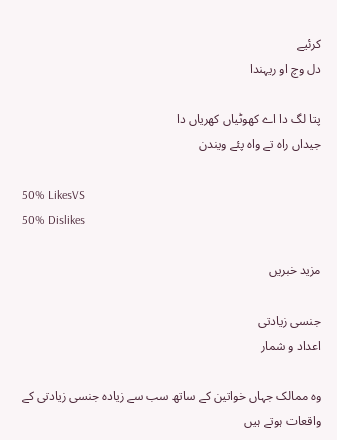کرئیے
دل وچ او ریہندا

پتا لگ دا اے کھوٹیاں کھریاں دا
جیداں راہ تے واہ پئے ویندن

50% LikesVS
50% Dislikes

مزید خبریں

جنسی زیادتی
اعداد و شمار

وہ ممالک جہاں خواتین کے ساتھ سب سے زیادہ جنسی زیادتی کے واقعات ہوتے ہیں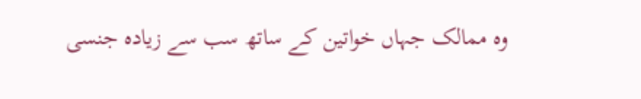وہ ممالک جہاں خواتین کے ساتھ سب سے زیادہ جنسی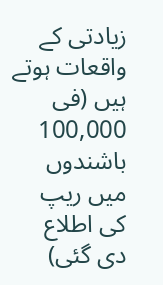زیادتی کے واقعات ہوتے ہیں (فی 100,000 باشندوں میں ریپ کی اطلاع دی گئی)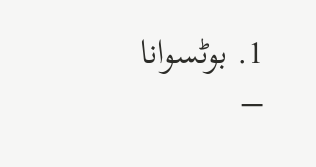1. بوٹسوانا –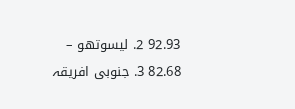92.93 2. لیسوتھو – 82.68 3. جنوبی افریقہ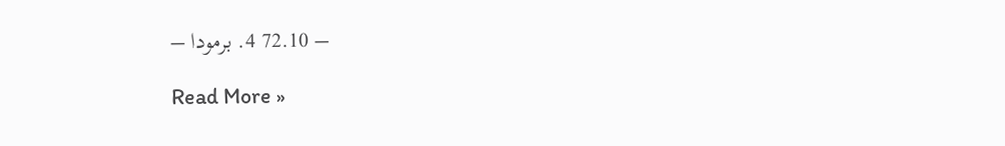– 72.10 4. برمودا –

Read More »